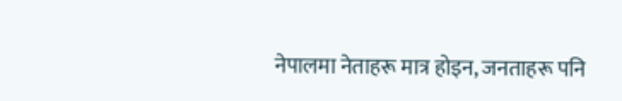नेपालमा नेताहरू मात्र होइन, जनताहरू पनि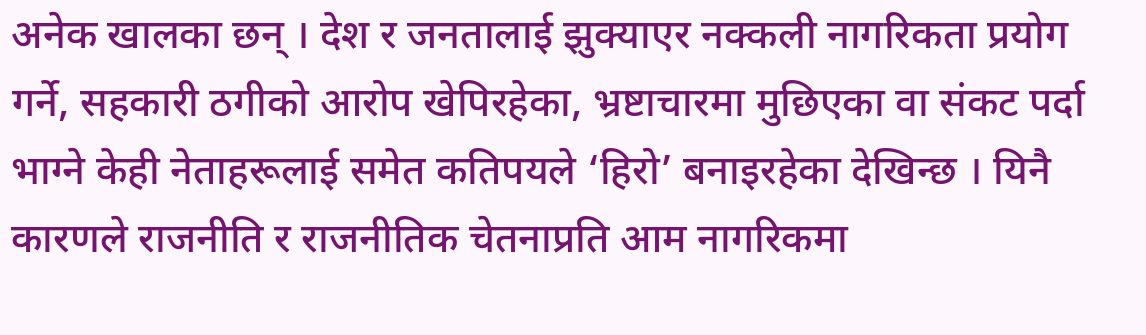अनेक खालका छन् । देश र जनतालाई झुक्याएर नक्कली नागरिकता प्रयोग गर्ने, सहकारी ठगीको आरोप खेपिरहेका, भ्रष्टाचारमा मुछिएका वा संकट पर्दा भाग्ने केही नेताहरूलाई समेत कतिपयले ‘हिरो’ बनाइरहेका देखिन्छ । यिनै कारणले राजनीति र राजनीतिक चेतनाप्रति आम नागरिकमा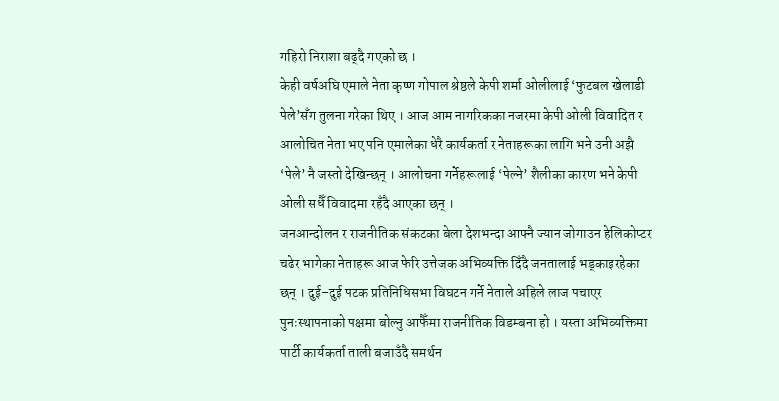गहिरो निराशा बढ्दै गएको छ ।
केही वर्षअघि एमाले नेता कृष्ण गोपाल श्रेष्ठले केपी शर्मा ओलीलाई ‘फुटबल खेलाडी पेले’सँग तुलना गरेका थिए । आज आम नागरिकका नजरमा केपी ओली विवादित र आलोचित नेता भए पनि एमालेका धेरै कार्यकर्ता र नेताहरूका लागि भने उनी अझै ‘पेले’ नै जस्तो देखिन्छन् । आलोचना गर्नेहरूलाई ‘पेल्ने’ शैलीका कारण भने केपी ओली सधैँ विवादमा रहँदै आएका छन् ।
जनआन्दोलन र राजनीतिक संकटका बेला देशभन्दा आफ्नै ज्यान जोगाउन हेलिकोप्टर चढेर भागेका नेताहरू आज फेरि उत्तेजक अभिव्यक्ति दिँदै जनतालाई भड्काइरहेका छन् । दुई–दुई पटक प्रतिनिधिसभा विघटन गर्ने नेताले अहिले लाज पचाएर पुनःस्थापनाको पक्षमा बोल्नु आफैँमा राजनीतिक विडम्बना हो । यस्ता अभिव्यक्तिमा पार्टी कार्यकर्ता ताली बजाउँदै समर्थन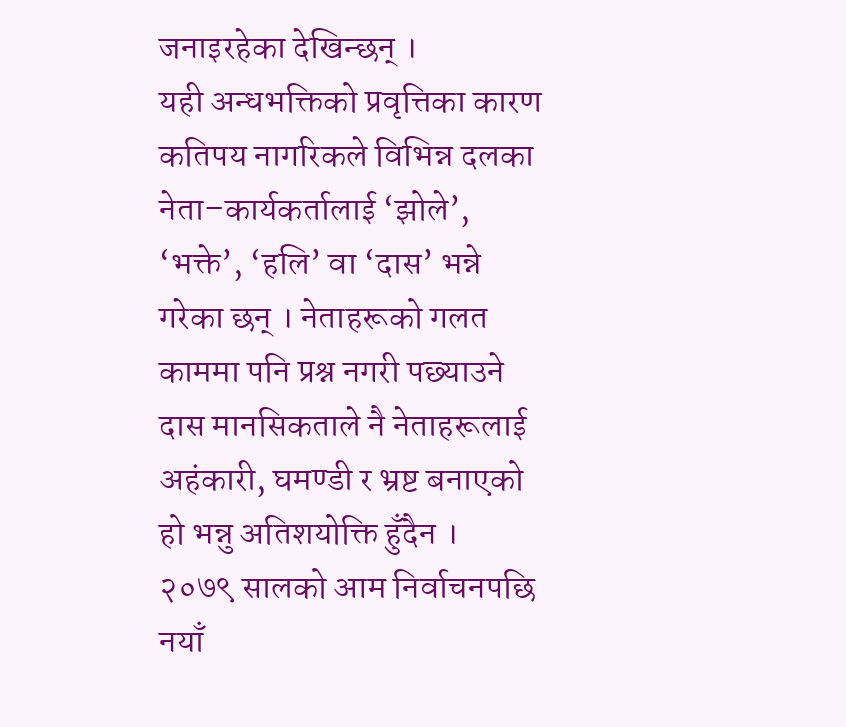जनाइरहेका देखिन्छन् ।
यही अन्धभक्तिको प्रवृत्तिका कारण कतिपय नागरिकले विभिन्न दलका नेता–कार्यकर्तालाई ‘झोले’, ‘भक्ते’, ‘हलि’ वा ‘दास’ भन्ने गरेका छन् । नेताहरूको गलत काममा पनि प्रश्न नगरी पछ्याउने दास मानसिकताले नै नेताहरूलाई अहंकारी, घमण्डी र भ्रष्ट बनाएको हो भन्नु अतिशयोक्ति हुँदैन ।
२०७९ सालको आम निर्वाचनपछि नयाँ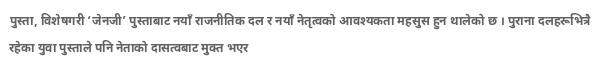पुस्ता, विशेषगरी ‘जेनजी’ पुस्ताबाट नयाँ राजनीतिक दल र नयाँ नेतृत्वको आवश्यकता महसुस हुन थालेको छ । पुराना दलहरूभित्रै रहेका युवा पुस्ताले पनि नेताको दासत्वबाट मुक्त भएर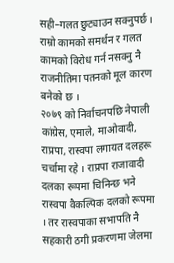सही–गलत छुट्याउन सक्नुपर्छ । राम्रो कामको समर्थन र गलत कामको विरोध गर्न नसक्नु नै राजनीतिमा पतनको मूल कारण बनेको छ ।
२०७९ को निर्वाचनपछि नेपाली कांग्रेस, एमाले, माओवादी, राप्रपा, रास्वपा लगायत दलहरू चर्चामा रहे । राप्रपा राजावादी दलका रूपमा चिनिन्छ भने रास्वपा वैकल्पिक दलको रूपमा । तर रास्वपाका सभापति नै सहकारी ठगी प्रकरणमा जेलमा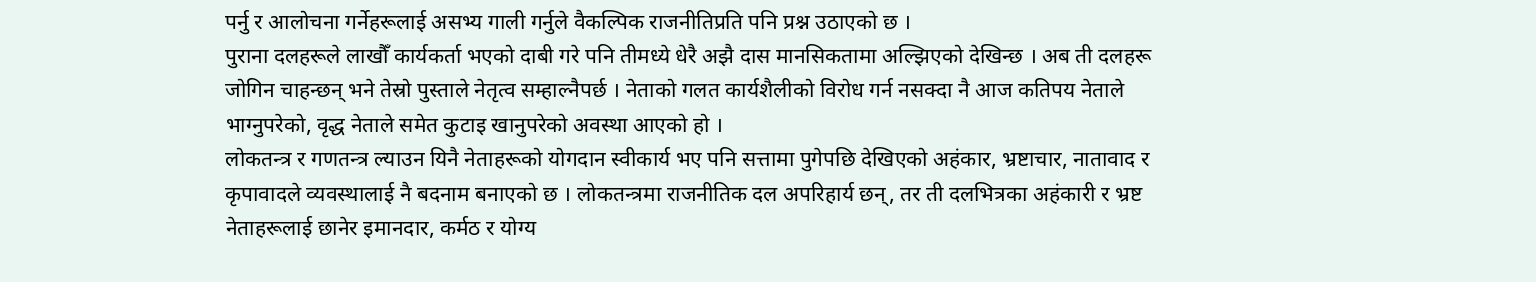पर्नु र आलोचना गर्नेहरूलाई असभ्य गाली गर्नुले वैकल्पिक राजनीतिप्रति पनि प्रश्न उठाएको छ ।
पुराना दलहरूले लाखौँ कार्यकर्ता भएको दाबी गरे पनि तीमध्ये धेरै अझै दास मानसिकतामा अल्झिएको देखिन्छ । अब ती दलहरू जोगिन चाहन्छन् भने तेस्रो पुस्ताले नेतृत्व सम्हाल्नैपर्छ । नेताको गलत कार्यशैलीको विरोध गर्न नसक्दा नै आज कतिपय नेताले भाग्नुपरेको, वृद्ध नेताले समेत कुटाइ खानुपरेको अवस्था आएको हो ।
लोकतन्त्र र गणतन्त्र ल्याउन यिनै नेताहरूको योगदान स्वीकार्य भए पनि सत्तामा पुगेपछि देखिएको अहंकार, भ्रष्टाचार, नातावाद र कृपावादले व्यवस्थालाई नै बदनाम बनाएको छ । लोकतन्त्रमा राजनीतिक दल अपरिहार्य छन्, तर ती दलभित्रका अहंकारी र भ्रष्ट नेताहरूलाई छानेर इमानदार, कर्मठ र योग्य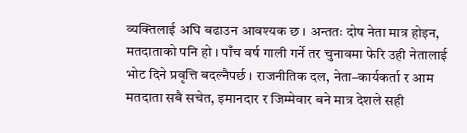व्यक्तिलाई अघि बढाउन आवश्यक छ । अन्ततः दोष नेता मात्र होइन, मतदाताको पनि हो । पाँच वर्ष गाली गर्ने तर चुनावमा फेरि उही नेतालाई भोट दिने प्रवृत्ति बदल्नैपर्छ । राजनीतिक दल, नेता–कार्यकर्ता र आम मतदाता सबै सचेत, इमानदार र जिम्मेवार बने मात्र देशले सही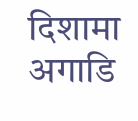दिशामा अगाडि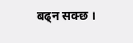बढ्न सक्छ ।